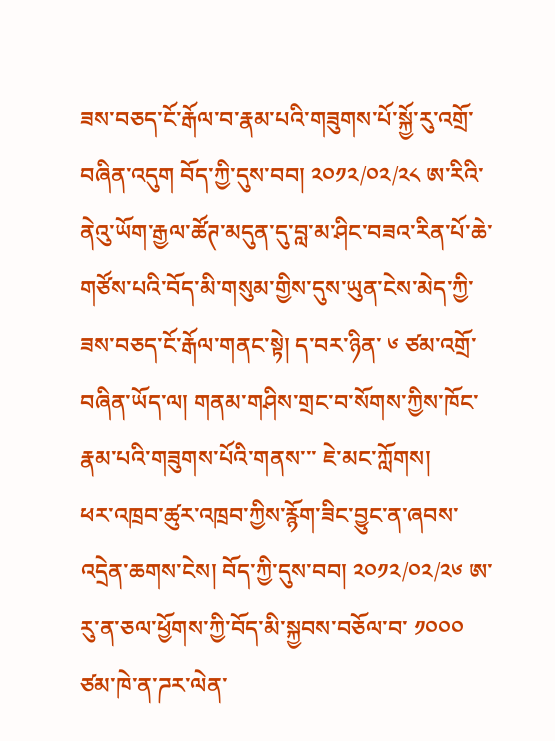ཟས་བཅད་ངོ་རྒོལ་བ་རྣམ་པའི་གཟུགས་པོ་སྐྱོ་རུ་འགྲོ་བཞིན་འདུག བོད་ཀྱི་དུས་བབ། ༢༠༡༢/༠༢/༢༨ ཨ་རིའི་ནེའུ་ཡོག་རྒྱལ་ཚོཊ་མདུན་དུ་བླ་མ་ཤིང་བཟའ་རིན་པོ་ཆེ་གཙོས་པའི་བོད་མི་གསུམ་གྱིས་དུས་ཡུན་ངེས་མེད་ཀྱི་ཟས་བཅད་ངོ་རྒོལ་གནང་སྟེ། ད་བར་ཉིན་ ༦ ཙམ་འགྲོ་བཞིན་ཡོད་ལ། གནམ་གཤིས་གྲང་བ་སོགས་ཀྱིས་ཁོང་རྣམ་པའི་གཟུགས་པོའི་གནས་་་ ཇེ་མང་ཀློགས།
ཕར་འཁྲབ་ཚུར་འཁྲབ་ཀྱིས་རྙོག་ཟིང་བྱུང་ན་ཞབས་འདྲེན་ཆགས་ངེས། བོད་ཀྱི་དུས་བབ། ༢༠༡༢/༠༢/༢༦ ཨ་རུ་ན་ཅལ་ཕྱོགས་ཀྱི་བོད་མི་སྐྱབས་བཅོལ་བ་ ༡༠༠༠ ཙམ་ཁེ་ན་ཌར་ལེན་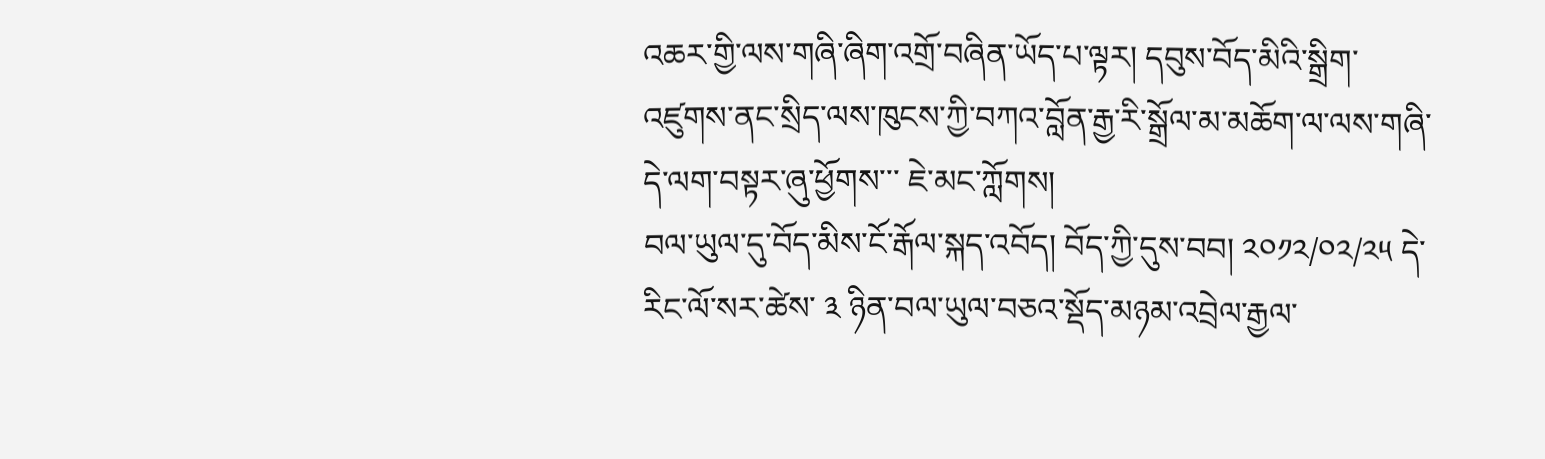འཆར་གྱི་ལས་གཞི་ཞིག་འགྲོ་བཞིན་ཡོད་པ་ལྟར། དབུས་བོད་མིའི་སྒྲིག་འཛུགས་ནང་སྲིད་ལས་ཁུངས་ཀྱི་བཀའ་བློན་རྒྱ་རི་སྒྲོལ་མ་མཆོག་ལ་ལས་གཞི་དེ་ལག་བསྟར་ཞུ་ཕྱོགས་་་ ཇེ་མང་ཀློགས།
བལ་ཡུལ་དུ་བོད་མིས་ངོ་རྒོལ་སྐད་འབོད། བོད་ཀྱི་དུས་བབ། ༢༠༡༢/༠༢/༢༥ དེ་རིང་ལོ་སར་ཚེས་ ༣ ཉིན་བལ་ཡུལ་བཅའ་སྡོད་མཉམ་འབྲེལ་རྒྱལ་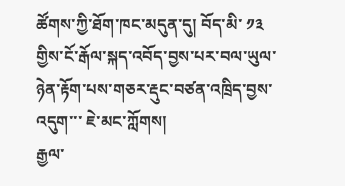ཚོགས་ཀྱི་ཐོག་ཁང་མདུན་དུ། བོད་མི་ ༡༣ གྱིས་ངོ་རྒོལ་སྐད་འབོད་བྱས་པར་བལ་ཡུལ་ཉེན་རྟོག་པས་གཅར་རྡུང་བཙན་འཁྲིད་བྱས་འདུག་་་ ཇེ་མང་ཀློགས།
རྒྱལ་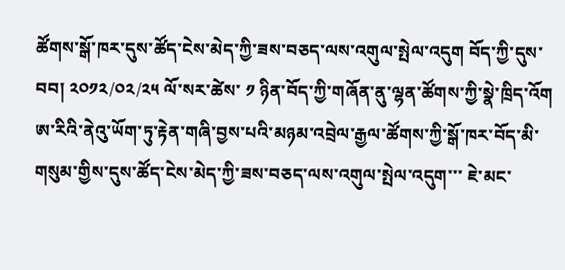ཚོགས་སྒོ་ཁར་དུས་ཚོད་ངེས་མེད་ཀྱི་ཟས་བཅད་ལས་འགུལ་སྤེལ་འདུག བོད་ཀྱི་དུས་བབ། ༢༠༡༢/༠༢/༢༥ ལོ་སར་ཚེས་ ༡ ཉིན་བོད་ཀྱི་གཞོན་ནུ་ལྷན་ཚོགས་ཀྱི་སྣེ་ཁྲིད་འོག ཨ་རིའི་ནེའུ་ཡོག་ཏུ་རྟེན་གཞི་བྱས་པའི་མཉམ་འབྲེལ་རྒྱལ་ཚོགས་ཀྱི་སྒོ་ཁར་བོད་མི་གསུམ་གྱིས་དུས་ཚོད་ངེས་མེད་ཀྱི་ཟས་བཅད་ལས་འགུལ་སྤེལ་འདུག་་་ ཇེ་མང་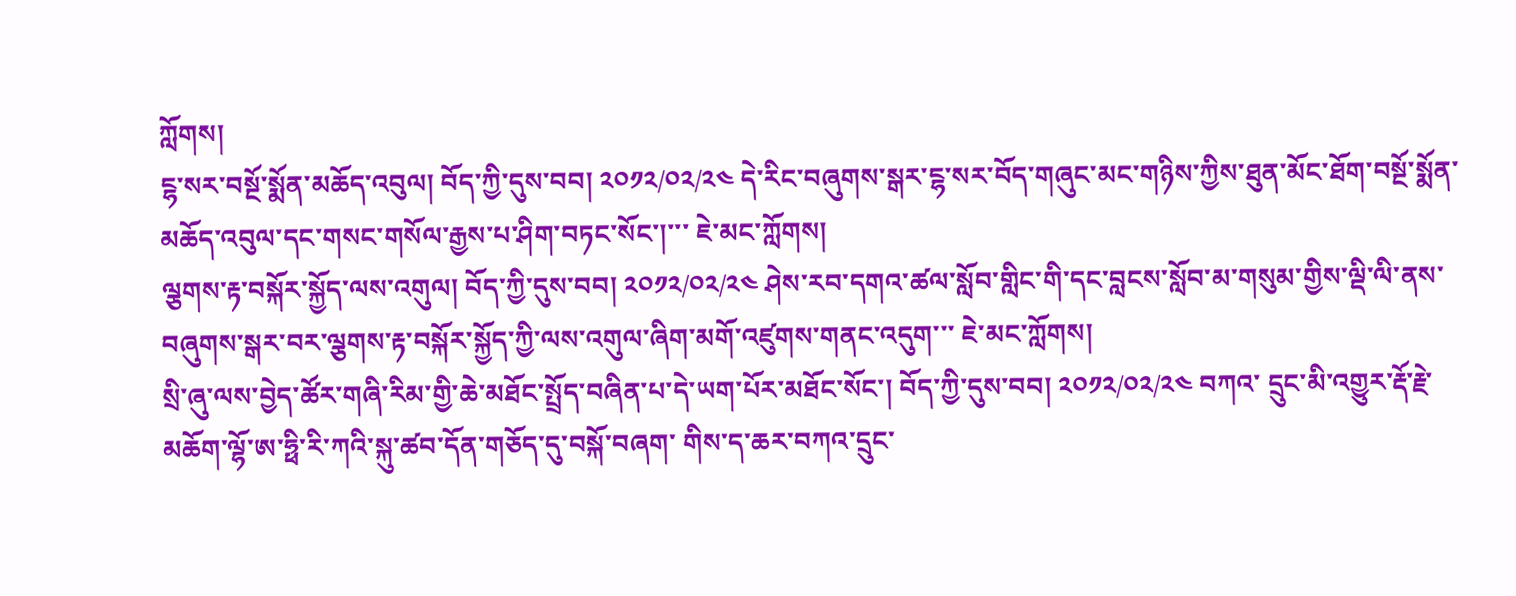ཀློགས།
ངྷ་སར་བསྔོ་སྨོན་མཆོད་འབུལ། བོད་ཀྱི་དུས་བབ། ༢༠༡༢/༠༢/༢༤ དེ་རིང་བཞུགས་སྒར་ངྷ་སར་བོད་གཞུང་མང་གཉིས་ཀྱིས་ཐུན་མོང་ཐོག་བསྔོ་སྨོན་མཆོད་འབུལ་དང་གསང་གསོལ་རྒྱས་པ་ཤིག་བཏང་སོང་།་་་ ཇེ་མང་ཀློགས།
ལྕགས་རྟ་བསྐོར་སྐྱོད་ལས་འགུལ། བོད་ཀྱི་དུས་བབ། ༢༠༡༢/༠༢/༢༤ ཤེས་རབ་དགའ་ཚལ་སློབ་གླིང་གི་དང་བླངས་སློབ་མ་གསུམ་གྱིས་ལྡི་ལི་ནས་བཞུགས་སྒར་བར་ལྕགས་རྟ་བསྐོར་སྐྱོད་ཀྱི་ལས་འགུལ་ཞིག་མགོ་འཛུགས་གནང་འདུག་་་ ཇེ་མང་ཀློགས།
སྲི་ཞུ་ལས་བྱེད་ཚོར་གཞི་རིམ་གྱི་ཆེ་མཐོང་སྤྲོད་བཞིན་པ་དེ་ཡག་པོར་མཐོང་སོང་། བོད་ཀྱི་དུས་བབ། ༢༠༡༢/༠༢/༢༤ བཀའ་ དྲུང་མི་འགྱུར་རྡོ་རྗེ་མཆོག་ལྷོ་ཨ་ཧྥི་རི་ཀའི་སྐུ་ཚབ་དོན་གཅོད་དུ་བསྐོ་བཞག་ གིས་ད་ཆར་བཀའ་དྲུང་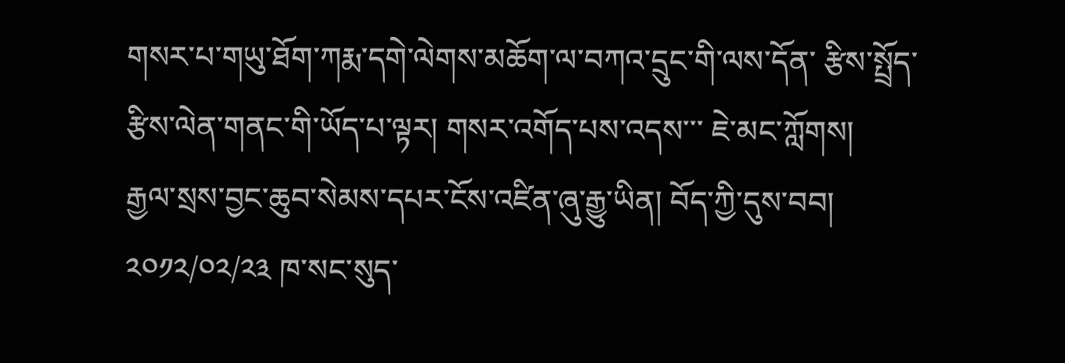གསར་པ་གཡུ་ཐོག་ཀརྨ་དགེ་ལེགས་མཆོག་ལ་བཀའ་དྲུང་གི་ལས་དོན་ རྩིས་སྤྲོད་རྩིས་ལེན་གནང་གི་ཡོད་པ་ལྟར། གསར་འགོད་པས་འདས་་་ ཇེ་མང་ཀློགས།
རྒྱལ་སྲས་བྱང་ཆུབ་སེམས་དཔར་ངོས་འཛིན་ཞུ་རྒྱུ་ཡིན། བོད་ཀྱི་དུས་བབ། ༢༠༡༢/༠༢/༢༣ ཁ་སང་སུད་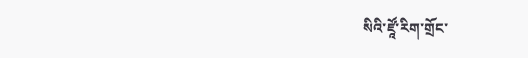སིའི་ཛཱོ་རིག་གྲོང་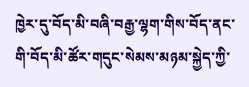ཁྱེར་དུ་བོད་མི་བཞི་བརྒྱ་ལྷག་གིས་བོད་ནང་གི་བོད་མི་ཚོར་གདུང་སེམས་མཉམ་སྐྱེད་ཀྱི་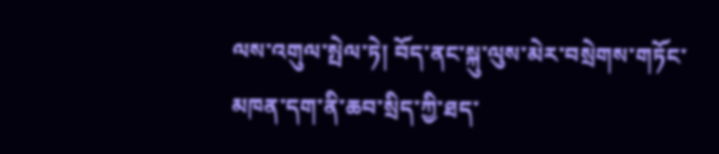ལས་འགུལ་སྤེལ་ཏེ། བོད་ནང་སྐུ་ལུས་མེར་བསྲེགས་གཏོང་མཁན་དག་ནི་ཆབ་སྲིད་ཀྱི་ཐད་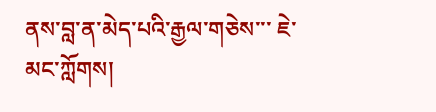ནས་བླ་ན་མེད་པའི་རྒྱལ་གཅེས་་་ ཇེ་མང་ཀློགས།